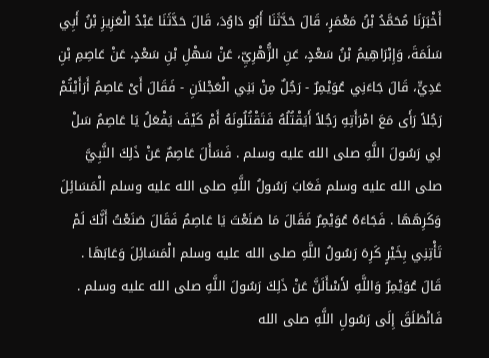أَخْبَرَنَا مُحَمَّدُ بْنُ مَعْمَرٍ، قَالَ حَدَّثَنَا أَبُو دَاوُدَ، قَالَ حَدَّثَنَا عَبْدُ الْعَزِيزِ بْنُ أَبِي سَلَمَةَ، وَإِبْرَاهِيمُ بْنُ سَعْدٍ، عَنِ الزُّهْرِيِّ، عَنْ سَهْلِ بْنِ سَعْدٍ، عَنْ عَاصِمِ بْنِ عَدِيٍّ، قَالَ جَاءَنِي عُوَيْمِرٌ - رَجُلٌ مِنْ بَنِي الْعَجْلاَنِ - فَقَالَ أَىْ عَاصِمُ أَرَأَيْتُمْ رَجُلاً رَأَى مَعَ امْرَأَتِهِ رَجُلاً أَيَقْتُلُهُ فَتَقْتُلُونَهُ أَمْ كَيْفَ يَفْعَلُ يَا عَاصِمُ سَلْ لِي رَسُولَ اللَّهِ صلى الله عليه وسلم . فَسَأَلَ عَاصِمٌ عَنْ ذَلِكَ النَّبِيَّ صلى الله عليه وسلم فَعَابَ رَسُولُ اللَّهِ صلى الله عليه وسلم الْمَسَائِلَ وَكَرِهَهَا . فَجَاءَهُ عُوَيْمِرٌ فَقَالَ مَا صَنَعْتَ يَا عَاصِمُ فَقَالَ صَنَعْتُ أَنَّكَ لَمْ تَأْتِنِي بِخَيْرٍ كَرِهَ رَسُولُ اللَّهِ صلى الله عليه وسلم الْمَسَائِلَ وَعَابَهَا . قَالَ عُوَيْمِرٌ وَاللَّهِ لأَسْأَلَنَّ عَنْ ذَلِكَ رَسُولَ اللَّهِ صلى الله عليه وسلم . فَانْطَلَقَ إِلَى رَسُولِ اللَّهِ صلى الله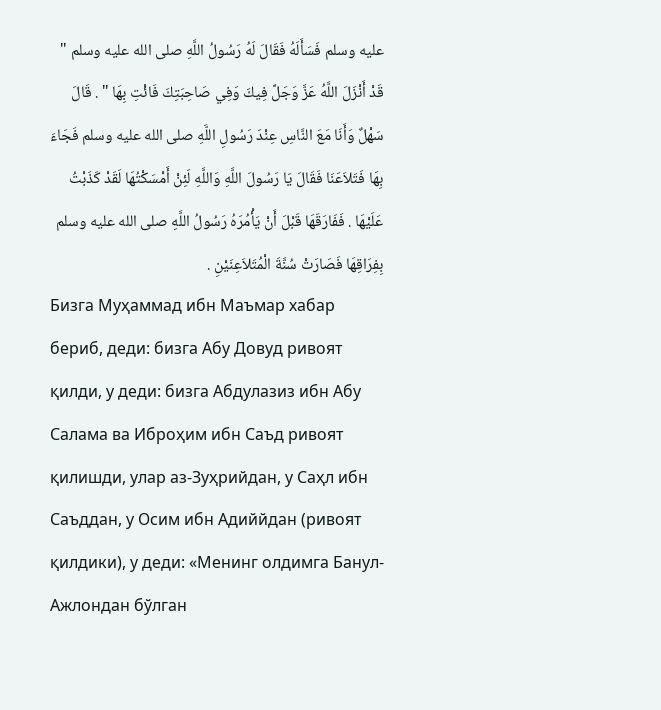عليه وسلم فَسَأَلَهُ فَقَالَ لَهُ رَسُولُ اللَّهِ صلى الله عليه وسلم " قَدْ أَنْزَلَ اللَّهُ عَزَّ وَجَلَّ فِيكَ وَفِي صَاحِبَتِكَ فَائْتِ بِهَا " . قَالَ سَهْلٌ وَأَنَا مَعَ النَّاسِ عِنْدَ رَسُولِ اللَّهِ صلى الله عليه وسلم فَجَاءَ بِهَا فَتَلاَعَنَا فَقَالَ يَا رَسُولَ اللَّهِ وَاللَّهِ لَئِنْ أَمْسَكْتُهَا لَقَدْ كَذَبْتُ عَلَيْهَا . فَفَارَقَهَا قَبْلَ أَنْ يَأْمُرَهُ رَسُولُ اللَّهِ صلى الله عليه وسلم بِفِرَاقِهَا فَصَارَتْ سُنَّةَ الْمُتَلاَعِنَيْنِ .
Бизга Муҳаммад ибн Маъмар хабар бериб, деди: бизга Абу Довуд ривоят қилди, у деди: бизга Абдулазиз ибн Абу Салама ва Иброҳим ибн Саъд ривоят қилишди, улар аз-Зуҳрийдан, у Саҳл ибн Саъддан, у Осим ибн Адиййдан (ривоят қилдики), у деди: «Менинг олдимга Банул-Ажлондан бўлган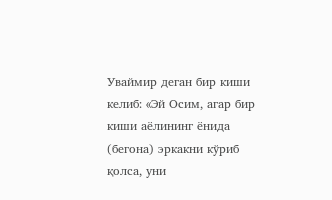Уваймир деган бир киши келиб: «Эй Осим, агар бир киши аёлининг ёнида (бегона) эркакни кўриб қолса, уни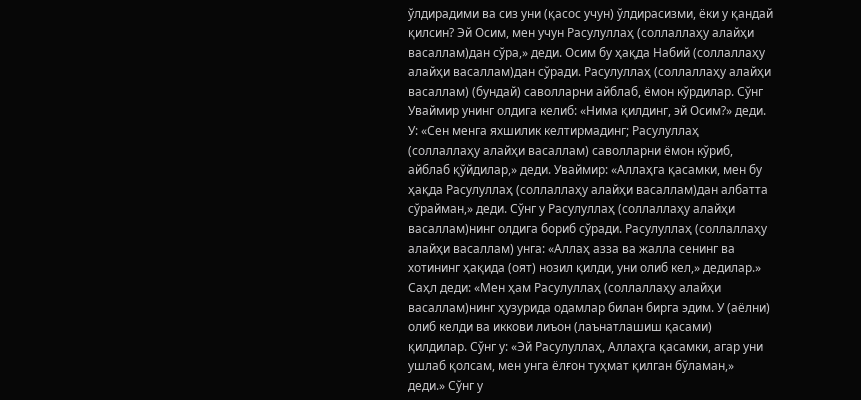ўлдирадими ва сиз уни (қасос учун) ўлдирасизми, ёки у қандай қилсин? Эй Осим, мен учун Расулуллаҳ (соллаллаҳу алайҳи васаллам)дан сўра,» деди. Осим бу ҳақда Набий (соллаллаҳу алайҳи васаллам)дан сўради. Расулуллаҳ (соллаллаҳу алайҳи васаллам) (бундай) саволларни айблаб, ёмон кўрдилар. Сўнг Уваймир унинг олдига келиб: «Нима қилдинг, эй Осим?» деди. У: «Сен менга яхшилик келтирмадинг; Расулуллаҳ (соллаллаҳу алайҳи васаллам) саволларни ёмон кўриб, айблаб қўйдилар,» деди. Уваймир: «Аллаҳга қасамки, мен бу ҳақда Расулуллаҳ (соллаллаҳу алайҳи васаллам)дан албатта сўрайман,» деди. Сўнг у Расулуллаҳ (соллаллаҳу алайҳи васаллам)нинг олдига бориб сўради. Расулуллаҳ (соллаллаҳу алайҳи васаллам) унга: «Аллаҳ азза ва жалла сенинг ва хотининг ҳақида (оят) нозил қилди, уни олиб кел,» дедилар.» Саҳл деди: «Мен ҳам Расулуллаҳ (соллаллаҳу алайҳи васаллам)нинг ҳузурида одамлар билан бирга эдим. У (аёлни) олиб келди ва иккови лиъон (лаънатлашиш қасами) қилдилар. Сўнг у: «Эй Расулуллаҳ, Аллаҳга қасамки, агар уни ушлаб қолсам, мен унга ёлғон туҳмат қилган бўламан,» деди.» Сўнг у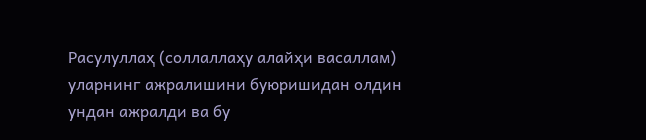Расулуллаҳ (соллаллаҳу алайҳи васаллам) уларнинг ажралишини буюришидан олдин ундан ажралди ва бу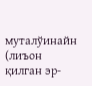муталўинайн (лиъон қилган эр-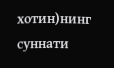хотин)нинг суннати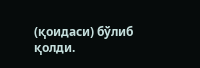(қоидаси) бўлиб қолди.